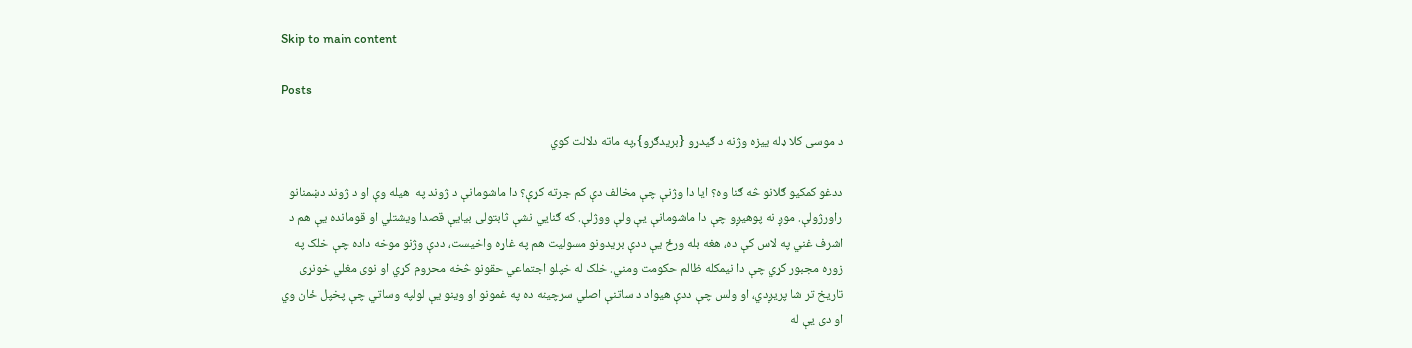Skip to main content

Posts

د موسی کلا ‌‌‌‌‌‌ډله ییزه وژنه د ګیدړو {بریدګرو},په ماته دلالت کوي

ددغو کمکیو ګلانو څه ګنا وه؟ ایا دا وژنې چې مخالف دې کم جرته کړې؟‌ دا ماشومانې د ژوند په  هیله وې او د ژوند دښمنانو راورژولې. موږ نه پوهیږو چې دا ماشومانې یې ولې ووژلې. که ګنايي نشې ثابتولی بیایې قصدا ویشتلي او قومانده یې هم د اشرف غني په لاس کې ده، هغه بله ورځ یې ددې بریدونو مسولیت هم په غاړه واخیست، ددې وژنو موخه داده چې خلک په زوره مجبور کړي چې دا نیمکله ظالم حکومت ومني. خلک له خپلو اجتماعي حقونو څخه محروم کړي او نوی مغلي خونړی تاریخ تر شا پریږدي، او ولس چې ددې هیواد د ساتنې اصلي سرچینه ده په غمونو او وینو یې لولپه وساتي چې پخپل ځان وي او دی یې له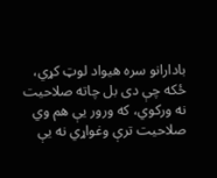بادارانو سره هیواد لوټ کړي، ځکه چې دی بل چاته صلاحیت نه ورکوي، که ورور یې هم وي صلاحیت ترې وغواړي نه یې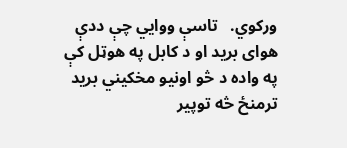ورکوي.   تاسې ووايي چې ددې هوای برید او د کابل په هوټل کې په واده د څو اونیو مخکیني برید ترمنځ څه توپیر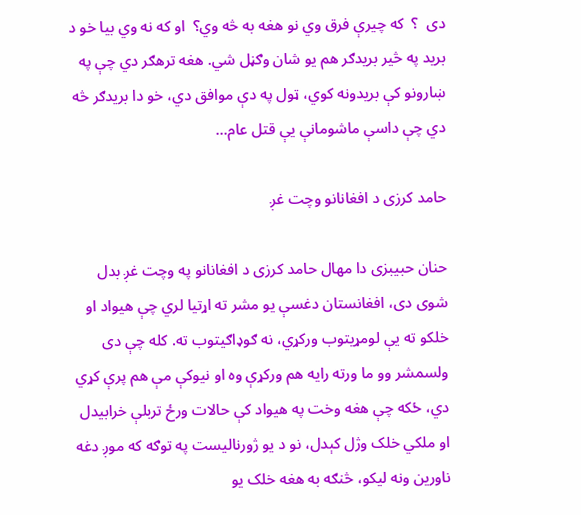دی  ؟  که چیرې فرق وي نو هغه به څه وي؟  او که نه وي بیا خو د برید په څیر بریدګر هم یو شان وګڼل شي. هغه ترهګر دي چې په ښارونو کې بریدونه کوي، ټول په دې موافق دي، خو دا بریدګر څه دي چې داسې ماشومانې یې قتل عام...

حامد کرزی د افغانانو وچت غږ

حنان حبیبزی دا مهال حامد کرزی د افغانانو په وچت غږ بدل شوی دی، افغانستان دغسې یو مشر ته اړتیا لري چې هیواد او خلکو ته یې لومړیتوب ورکړي، نه ګو‌‌‌‌‌‌ډاګیتوب ته. کله چې دی ولسمشر وو ما ورته رایه هم ورکړې وه او نیوکې مې هم پرې کړي دي، ځکه چې هغه وخت په هیواد کې حالات ورځ تربلې خرابیدل او ملکي خلک وژل کېدل، نو د یو ژورنالیست په توګه که موږ دغه ناورین ونه لیکو، څنګه به هغه خلک یو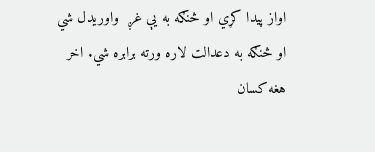اواز پیدا کړي او څنګه به یې غږ  واوریدل شي او څنګه به دعدالت لاره ورته برابره شي. اخر هغه کسان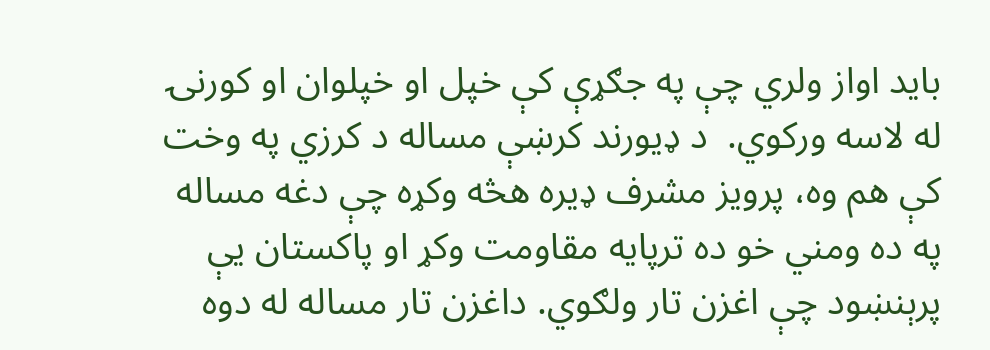باید اواز ولري چې په جګړې کې خپل او خپلوان او کورنۍ له لاسه ورکوي.  د ‌‌‌‌‌‌ډیورند کرښې مساله د کرزي په وخت کې هم وه، پرویز مشرف ‌‌‌‌‌‌ډیره هڅه وکړه چې دغه مساله په ده ومني خو ده ترپایه مقاومت وکړ او پاکستان یې پرېنښود چې اغزن تار ولګوي. داغزن تار مساله له دوه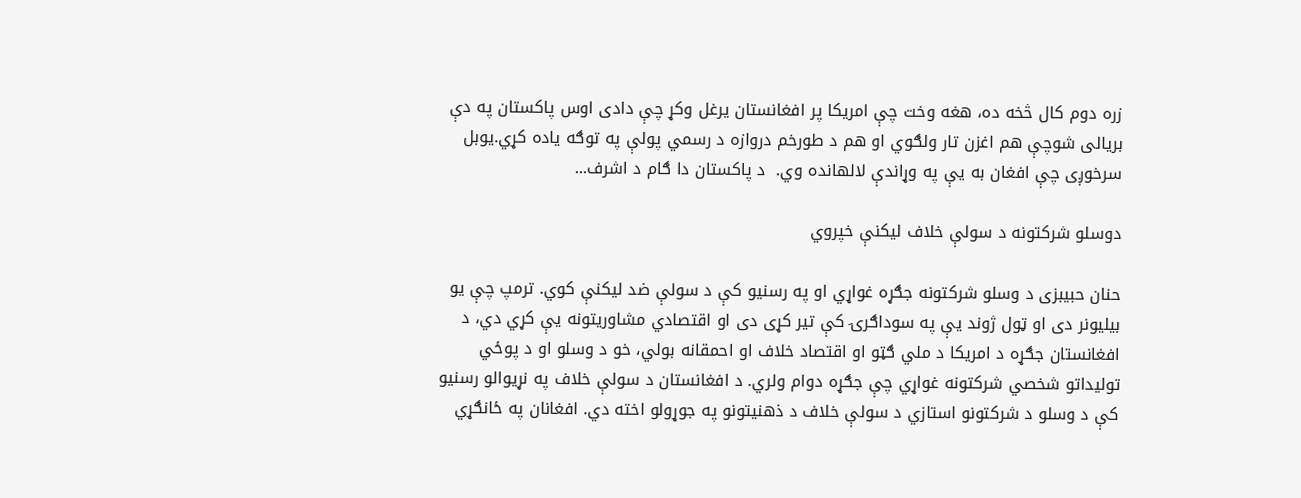زره دوم کال څخه ده، هغه وخت چې امریکا پر افغانستان یرغل وکړ چې دادی اوس پاکستان په دې بریالی شوچې هم اغزن تار ولګوي او هم د طورخم دروازه د رسمي پولې په توګه یاده کړي.یوبل سرخوږی چې افغان به یې په وړاندې لالهانده وي.  د پاکستان دا ګام د اشرف...

دوسلو شرکتونه د سولې خلاف لیکنې خپروي

حنان حبیبزی د وسلو شرکتونه جګړه غواړي او په رسنیو کې د سولې ضد لیکنې کوي. ترمپ چې یو بیلیونر دی او ټول ژوند يې په سوداګرۍ کې تیر کړی دی او اقتصادي مشاوریتونه يې کړي دي، د افغانستان جګړه د امریکا د ملي ګټو او اقتصاد خلاف او احمقانه بولي، خو د وسلو او د پوځي تولیداتو شخصي شرکتونه غواړي چې جګړه دوام ولري. د افغانستان د سولې خلاف په نړیوالو رسنیو کې د وسلو د شرکتونو استازي د سولې خلاف د ذهنیتونو په جوړولو اخته دي. افغانان په ځانګړي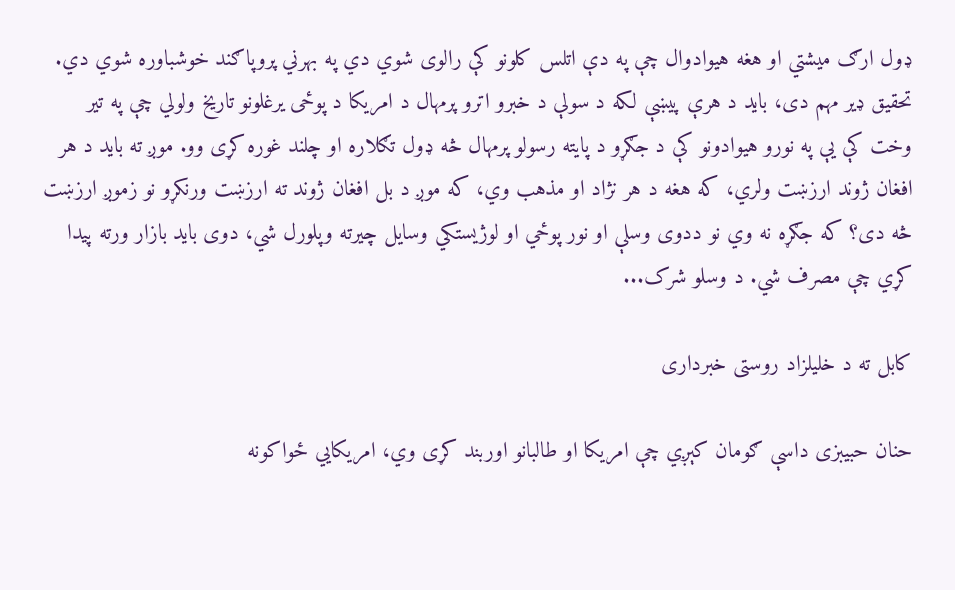ډول ارګ میشتي او هغه هیوادوال چې په دې اتلس کلونو کې رالوی شوي دي په بهرني پروپاګند خوشباوره شوي دي. تحقیق ډیر مهم دی، باید د هرې پیښې لکه د سولې د خبرو اترو پرمهال د امریکا د پوځی یرغلونو تاریخ ولولي چې په تیر وخت کې يې په نورو هیوادونو کې د جګړو د پایته رسولو پرمهال څه ډول تګلاره او چلند غوره کړی وو. موږ ته باید د هر افغان ژوند ارزښت ولري، که هغه د هر نژاد او مذهب وي، که موږ د بل افغان ژوند ته ارزښت ورنکړو نو زموږ ارزښت څه دی؟ که جګړه نه وي نو ددوی وسلې او نور پوځي او لوژیستکي وسایل چیرته وپلورل شي، دوی باید بازار ورته پیدا کړي چې مصرف شي. د وسلو شرک...

کابل ته د خلیلزاد روستی خبرداری

حنان حبیبزی داسې ګومان کېږي چې امریکا او طالبانو اوربند کړی وي، امریکايي ځواکونه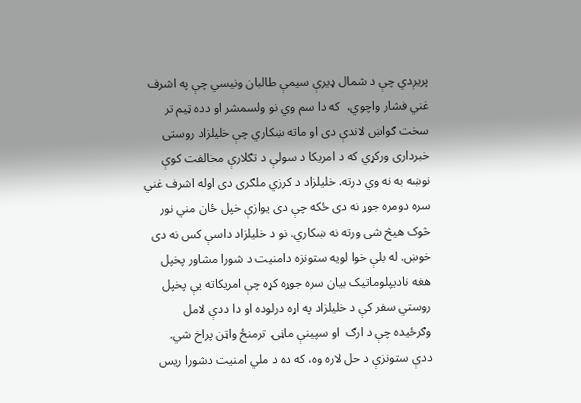پریږدي چې د شمال ‌‌‌‌‌‌ډیرې سیمې طالبان ونیسي چې په اشرف غني فشار واچوي،  که دا سم وي نو ولسمشر او دده ټيم تر سخت ګواښ لاندې دی او ماته ښکاري چې خلیلزاد روستی خبرداری ورکړي که د امریکا د سولې د تګلارې مخالفت کوې نوښه به نه وي درته. خلیلزاد د کرزي ملګری دی اوله اشرف غني سره دومره جوړ نه دی ځکه چې دی یوازې خپل ځان مني نور څوک هیڅ شی ورته نه ښکاري. نو د خلیلزاد داسې کس نه دی خوښ. له بلې خوا لویه ستونزه دامنیت د شورا مشاور پخپل هغه نادیپلوماتیک بیان سره جوړه کړه چې امریکاته یې پخپل روستي سفر کې د خلیلزاد په اړه درلوده او دا ددې لامل وګرځیده چې د ارګ  او سپینې ماڼۍ  ترمنځ واټن پراخ شي.  ددې ستونزې د حل لاره وه، که ده د ملي امنیت دشورا ریس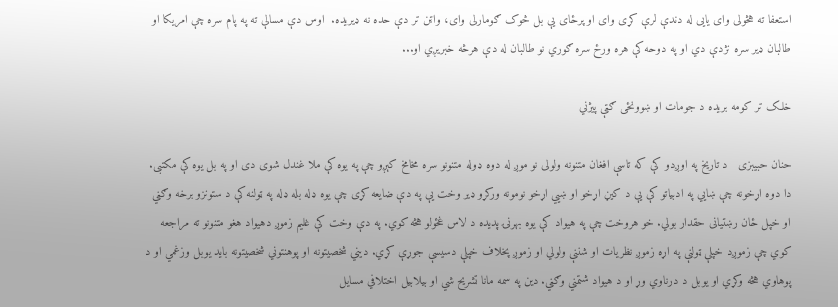استعفا ته هڅولی وای یایی له دندې لرې کړی وای او پرځای یې بل څوک ګومارلی وای، واټن تر دې حده نه ‌‌‌‌‌‌ډیریده.  اوس دې مسالې ته په پام سره چې امریکا او طالبان ‌‌‌‌‌‌ډیر سره نژدې دي او په دوحه کې هره ورځ سره ګوري نو طالبان له دې هرڅه خبریږي او...

خلک تر کومه بریده د جومات او ښوونځی ګټې پیژني

حنان حبیبزی   د تاریخ په اوږدو کې که تاسې افغان متنونه ولولی نو موږ له دوه ډوله متنونو سره مخامخ کېږو چې په یوه کې ملا غندل شوی دی او په بل یوه کې مکتبی. دا دوه اړخونه چې ښايي په ادبیاتو کې يې د کیڼ اړخو او ښيي اړخو نومونه ورکړو ډیر وخت يې په دې ضایعه کړی چې یوه ډله بله ډله په ټولنه کې د ستونزو برخه وګڼي او خپل ځان رښتیانی حقدار بولي. خو هروخت چې په هیواد کې یوه بهرنۍ پدیده د لاس غځولو هڅه کوي. په دې وخت کې غلیم زموږ دهیواد هغو متنونو ته مراجعه کوي چې زموږد خپلې ټولنې په اړه زموږ نظریات او شننې ولولي او زموږ پخلاف خپلې دسیسې جوړې کړي. دیني شخصیتونه او پوهنتوني شخصیتونه باید یوبل وزغمي او د پوهاوي هڅه وکړي او یوبل د درناوي وړ او د هیواد شتمني وګڼي. دین په سمه مانا تشریح شي او بیلابیل اختلافي مسایل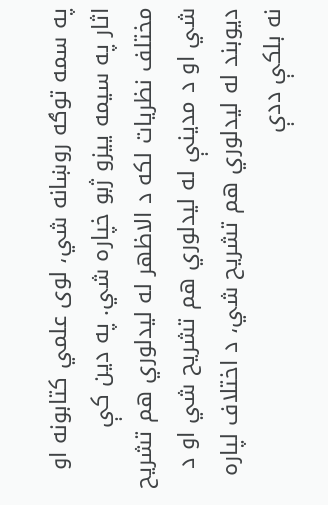په سمه توګه روښانه شي، لوی علمي کتابونه او اثار په سیمه ییزو ژبو خپاره شي. په دین کې مختلف نظریات لکه د الاظهر له لیدلوري هم تشریح شي او د مدینې له لیدلوري هم تشریح شي او د دیوبند له لیدلوري هم تشریح شي، د اختلاف لپاره نه بلکې ددې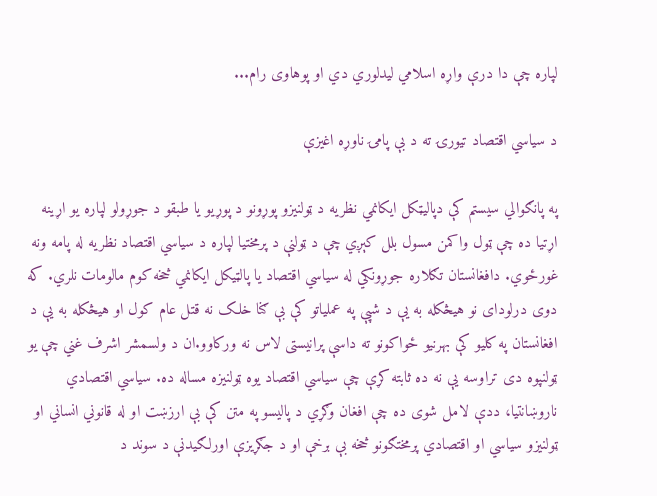لپاره چې دا درې واړه اسلامي لیدلوري دي او پوهاوی رام...

د سیاسي اقتصاد تیورۍ ته د بې پامۍ ناوړه اغیزې

په پانګوالي سیستم کې دپالیټکل ایکانمي نظریه د ټولنیزو پوړونو د پوړیو یا طبقو د جوړولو لپاره یو اړینه اړتیا ده چې ټول واکمن مسول بلل کېږي چې د ټولنې د پرمختیا لپاره د سیاسي اقتصاد نظریه له پامه ونه غورځوي. دافغانستان تګلاره جوړونکي له سیاسي اقتصاد یا پالټیکل ایکانمي څخه کوم مالومات نلري. که دوی درلودای نو هیڅکله به يې د شپې په عملیاتو کې بې ګنا خلک نه قتل عام کول او هیڅکله به يې د افغانستان په کلیو کې بهرنیو ځواکونو ته داسې پرانیستی لاس نه ورکاوو.ان د ولسمشر اشرف غني چې یو ټولنپوه دی تراوسه يې نه ده ثابته کړې چې سیاسي اقتصاد یوه ټولنیزه مساله ده. سیاسي اقتصادي ناروښانتیا، ددې لامل شوی ده چې افغان وګړي د پالیسو په متن کې بې ارزښت او له قانوني انساني او ټولنیزو سیاسي او اقتصادي پرمختګونو څخه بې برخې او د جګړیزې اورلګیدنې د سوند د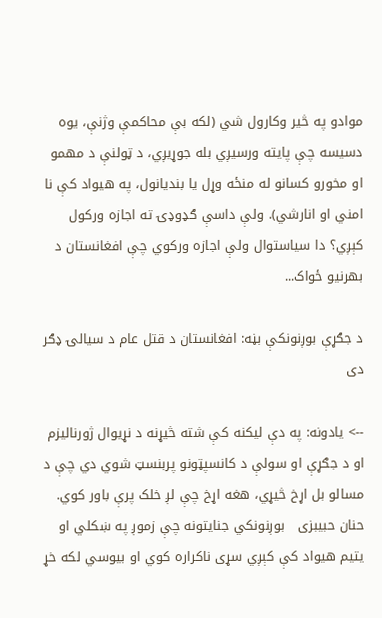موادو په څیر وکارول شي (لکه بې محاکمې وژنې، یوه دسیسه چې پایته ورسیږي بله جوړیږي، د ټولنې د مهمو او مخورو کسانو له منځه وړل یا بندیانول، په هیواد کې نا امني او انارشي). ولې داسې ګډوډۍ ته اجازه ورکول کېږي؟ دا سیاستوال ولې اجازه ورکوي چې افغانستان د بهرنیو ځواک...

د جګړې بوږنونکې بڼه: افغانستان د قتل عام د سیالۍ ډګر دی

--> یادونه: په دې لیکنه کې شته څيړنه د نړیوال ژورنالیزم او د جګړې او سولې د کانسپټونو پربنسټ شوي دي چې د مسالو بل اړخ څيړي، هغه اړخ چې لږ خلک پرې باور کوي.  حنان حبیبزی   بوږنونکي جنایتونه چې زموږ په ښکلي او یتیم هیواد کې کېږي سړی ناکراره کوي او بیوسي لکه خړ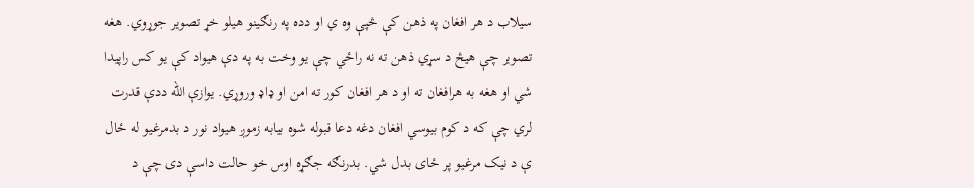سیلاب د هر افغان په ذهن کې څپې وه ي او دده په رنګینو هیلو خړ تصویر جوړوي. هغه تصویر چې هیڅ د سړي ذهن ته نه راځي چې یو وخت به په دې هیواد کې یو کس راپیدا شي او هغه به هرافغان ته او د هر افغان کور ته امن او ډاډ وروړي. یوازې الله ددې قدرت لري چې که د کوم بیوسي افغان دغه دعا قبوله شوه بیابه زموږ هیواد نور د بدمرغیو له ځال ې د نیک مرغیو پر ځای بدل شي. بدرنګه جګړه اوس خو حالت داسې دی چې د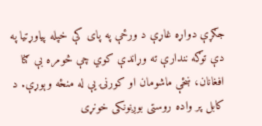جګړې دواړه غاړې د ورځې په پای کې خپله پیاوړتیا په دې توګه نندارې ته وړاندې کوي چې څومره بې ګنا افغانان، ښځې ماشومان او کورنۍ يې له منځه وېوړې. د کابل پر واده روستی بوږنونکی خونړی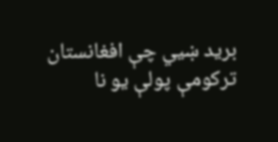برید ښيي چې افغانستان ترکومې پولې یو نا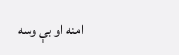امنه او بې وسه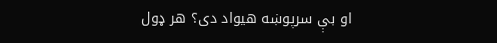او بې سرپوښه هیواد دی؟ هر ډول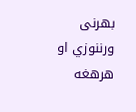بهرنی ورننوزي او هرهغه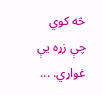څه کوي چې زړه يې غواړي. ...